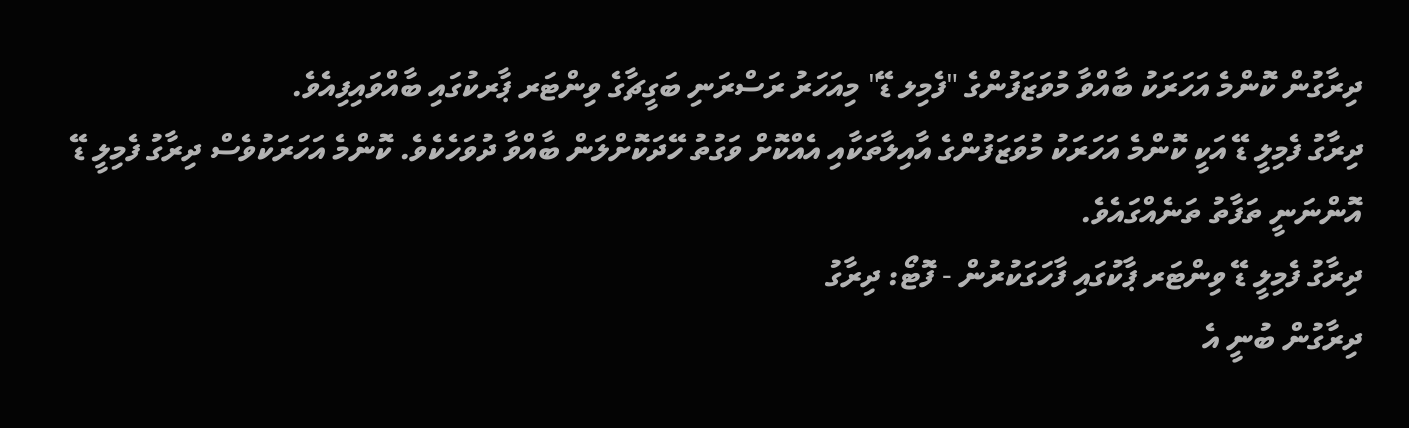ދިރާގުން ކޮންމެ އަހަރަކު ބާއްވާ މުވަޒަފުންގެ "ފެމިލ ޑޭ" މިއަހަރު ރަސްރަނި ބަގީޗާގެ ވިންޓަރ ޕާރކުގައި ބާއްވައިފިއެވެ.
ދިރާގު ފެމިލީ ޑޭ އަކީ ކޮންމެ އަހަރަކު މުވަޒަފުންގެ އާއިލާތަކާއި އެއްކޮށް ވަގުތު ހޭދަކޮށްލަން ބާއްވާ ދުވަހެކެވެ. ކޮންމެ އަހަރަކުވެސް ދިރާގު ފެމިލީ ޑޭ އޮންނަނީ ތަފާތު ތަނެއްގައެވެ.
ދިރާގު ފެމިލީ ޑޭ ވިންޓަރ ޕާކުގައި ފާހަގަކުރުން - ފޮޓޯ: ދިރާގު
ދިރާގުން ބުނީ އެ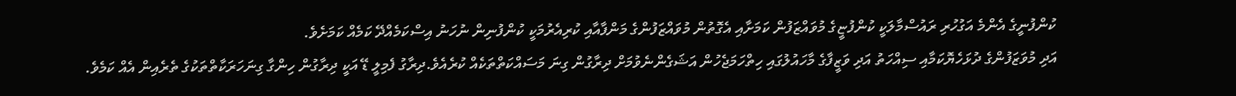ކުންފުނީގެ އެންމެ އަގުހުރި ރައުސްމާލަކީ ކުންފުޏީގެ މުވައްޒަފުން ކަމަށާއި އެގޮތުން މުވައްޒަފުންގެ މަންފާއާއި ކުރިއެރުމަކީ ކުންފުނިން ނުހަނު އިސްކަމެއްދޭ ކަމެއް ކަމަށެވެ.
އަދި މުވަޒަފުންގެ ދުޅަހެޔޮކަމާއި ސިއްހަތު އަދި ވަޒީފާގެ މާހައުލުގައި ހިތްހަމަޖެހުން އަޝަގެންނެވުމަށް ދިރާގުން ގިނަ މަސައްކަތްތަކެއް ކުރެއެވެ.ދިރާގު ފެމިލީ ޑޭ އަކީ ދިރާގުން ހިންގާ ގިނަހަރަކާތްތަކުގެ ތެރެއިން އެއް ކަމެވެ.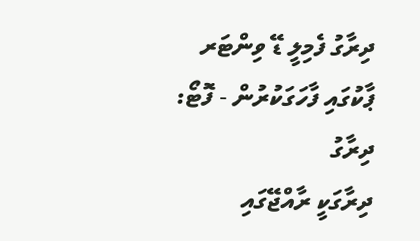ދިރާގު ފެމިލީ ޑޭ ވިންޓަރ ޕާކުގައި ފާހަގަކުރުން - ފޮޓޯ: ދިރާގު
ދިރާގަކީ ރާއްޖޭގައި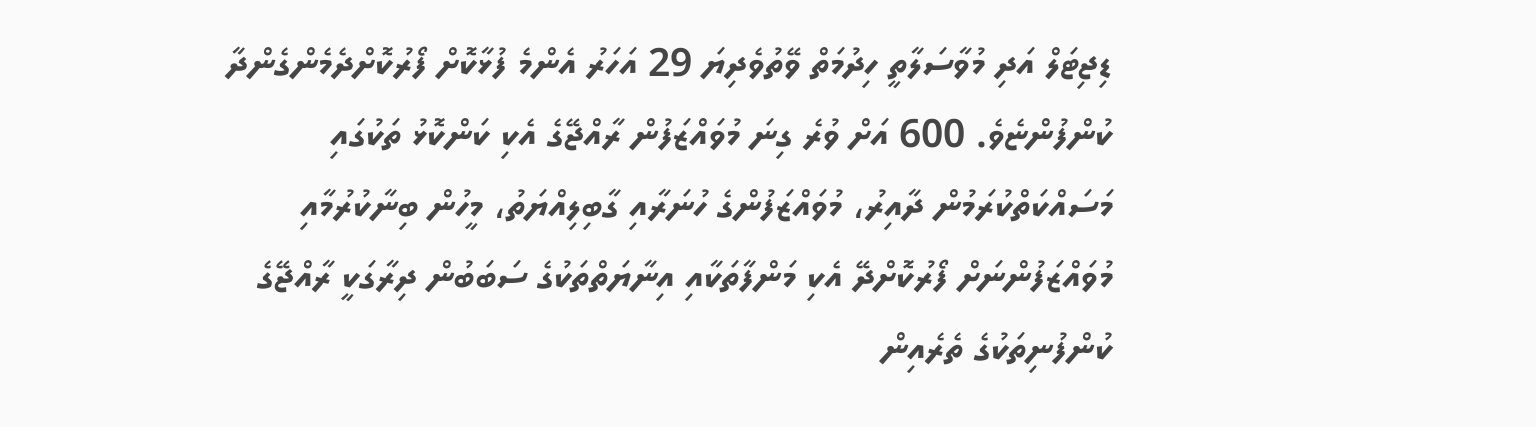ޑިޖިޓަލް އަދި މުވާސަލާތީ ހިދުމަތް ވޭތުވެދިޔަ 29 އަހަރު އެންމެ ފުޅާކޮށް ފޯރުކޮށްދެމެންގެންދާ ކުންފުންޏެވެ. 600 އަށް ވުރެ ގިނަ މުވައްޒަފުން ރާއްޖޭގެ އެކި ކަންކޮޅު ތަކުގައި މަސައްކަތްކުރަމުން ދާއިރު، މުވައްޒަފުންގެ ހުނަރާއި ގާބިލިއްޔަތު، މީހުން ބިނާކުރުމާއި މުވައްޒަފުންނަށް ފޯރުކޮށްދޭ އެކި މަންފާތަކާއި އިނާޔަތްތަކުގެ ސަބަބުން ދިރާގަކީ ރާއްޖޭގެ ކުންފުނިތަކުގެ ތެރެއިން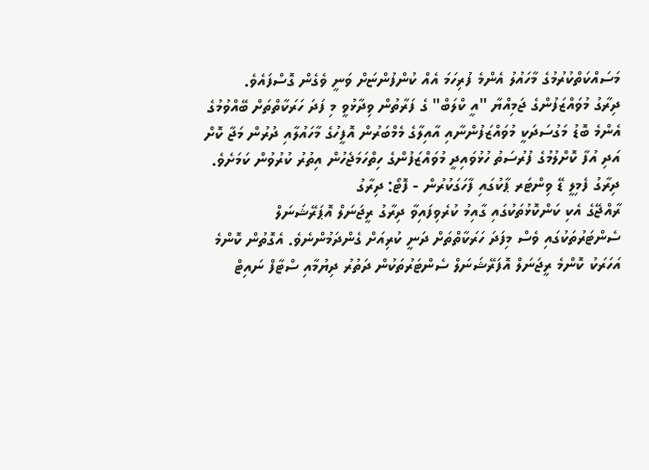މަސައްކަތްކުރުމުގެ މާހައުލު އެންމެ ފުރިހަމަ އެއް ކުންފުންޏަށް ވަނީ ވެގެން ގޮސްފައެވެ.
ދިރާގު މުވައްޒަފުންގެ ޖަމިއްޔާ "އީ ކްލަބް" ގެ ފަރާތުން ވިދާޅުވީ މި ފަދަ ހަރަކާތްތަށް ބޭއްވުމުގެ އެންމެ ބޮޑު މަގުސަދަކީ މުވައްޒަފުންނާއި އާއިލާގެ މެމްބަރުން އޮފީހުގެ މާހައުލާއި ދުރުން މަޖާ ކޮށް އަދި އުފާ ކޮށްލުމުގެ ފުރުސަތު ހުޅުވައިދީ މުވައްޒަފުންގެ ހިތްހަމަޖެހުން އިތުރު ކުރުވުން ކަމަށެވެ.
ދިރާގު ފެމިލީ ޑޭ ވިންޓަރ ޕާކުގައި ފާހަގަކުރުން - ފޮޓޯ: ދިރާގު
ރާއްޖޭގެ އެކި ކަންކޮޅުތަކުގައި ގާއިމު ކުރެވިފައިވާ ދިރާގު ރީޖަނަލް އޮޕަރޭޝަނަލް ސެންޓަރުތަކުގައި ވެސް މިފަދަ ހަރަކާތްތަށް ދަނީ ކުރިއަށް ގެންދަމުންނެވެ. އެގޮތުން ކޮންމެ އަހަރަކު ކޮންމެ ރީޖަނަލް އޮފަރޭޝަނަލް ސެންޓަރުތަކުން ދަތުރު ދިޔުމާއި ސްޓާފް ނައިޓް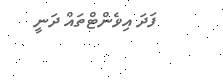ފަދަ އިވެންޓްތައް ދަނީ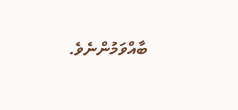ބާއްވަމުންނެވެ.